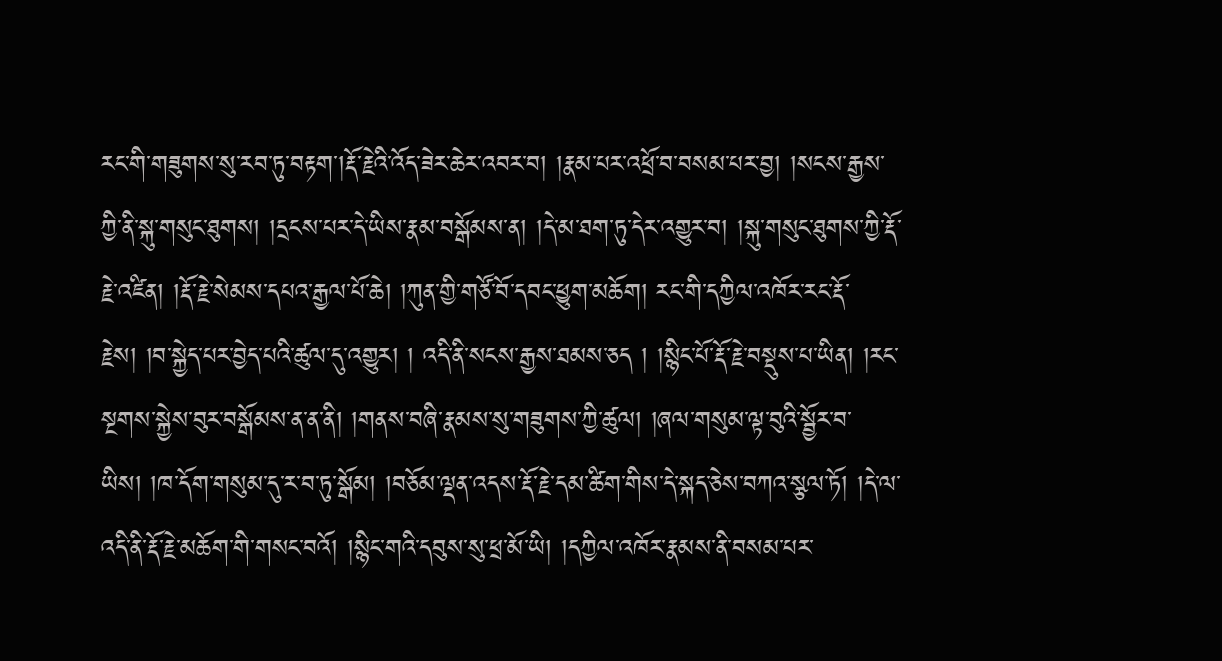རང་གི་གཟུགས་སུ་རབ་ཏུ་བརྟག་།རྡོ་རྗེའི་འོད་ཟེར་ཆེར་འབར་བ། །རྣམ་པར་འཕྲོ་བ་བསམ་པར་བྱ། །སངས་རྒྱས་ཀྱི་ནི་སྐུ་གསུང་ཐུགས། །དྲངས་པར་དེ་ཡིས་རྣམ་བསྒོམས་ན། །དེ་མ་ཐག་ཏུ་དེར་འགྱུར་བ། །སྐུ་གསུང་ཐུགས་ཀྱི་རྡོ་རྗེ་འཛིན། །རྡོ་རྗེ་སེམས་དཔའ་རྒྱལ་པོ་ཆེ། །ཀུན་གྱི་གཙོ་བོ་དབང་ཕྱུག་མཆོག། རང་གི་དཀྱིལ་འཁོར་རང་རྡོ་རྗེས། །བ་སྐྱེད་པར་བྱེད་པའི་ཚུལ་དུ་འགྱུར། ། འདི་ནི་སངས་རྒྱས་ཐམས་ཅད ། །སྙིང་པོ་རྡོ་རྗེ་བསྡུས་པ་ཡིན། །རང་སྔགས་སྐྱེས་བུར་བསྒོམས་ན་ན་ནི། །གནས་བཞི་རྣམས་སུ་གཟུགས་ཀྱི་ཚུལ། །ཞལ་གསུམ་ལྟ་བུའི་སྦྱོར་བ་ཡིས། །ཁ་དོག་གསུམ་དུ་ར་བ་ཏུ་སྒོམ། །བཅོམ་ལྡན་འདས་རྡོ་རྗེ་དམ་ཚིག་གིས་དེ་སྐད་ཅེས་བཀའ་སྩལ་ཏོ། །དེ་ལ་འདི་ནི་རྡོ་རྗེ་མཆོག་གི་གསང་བའོ། །སྙིང་གའི་དབུས་སུ་ཕྲ་མོ་ཡི། །དཀྱིལ་འཁོར་རྣམས་ནི་བསམ་པར་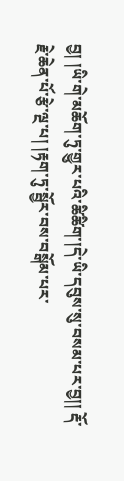བྱ། །ཡི་གེ་མཆོག་ཏུ་གྱུར་པའི་ཚིཚིག་།དེ་ཡི་དབུས་སུ་བསམ་པར་བྱ།། རྡོ་རྗེ་ཆེན་པོ་རྩེ་ལྔ་པ། །རྟག་ཏུ་སྦྱོར་བས་བསྒོམ་པར་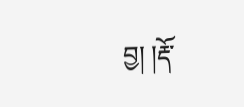བྱ། །རྡོ་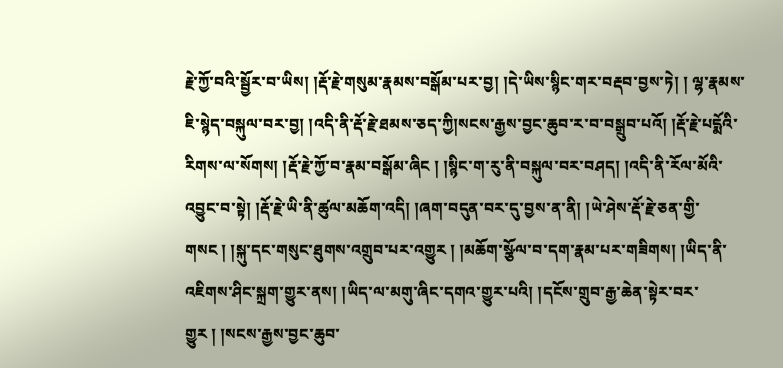རྗེ་ཀྱོ་བའི་སྦྱོར་བ་ཡིས། །རྡོ་རྗེ་གསུམ་རྣམས་བསྒོམ་པར་བྱ། །དེ་ཡིས་སྙིང་གར་བརྡབ་བྱས་ཏེ། ། ལྷ་རྣམས་ཇི་སྙེད་བསྐུལ་བར་བྱ། །འདི་ནི་རྡོ་རྗེ་ཐམས་ཅད་ཀྱི།སངས་རྒྱས་བྱང་ཆུབ་ར་བ་བསྒྲུབ་པའོ། །རྡོ་རྗེ་པདྨོའི་རིགས་ལ་སོགས། །རྡོ་རྗེ་ཀྱོ་བ་རྣམ་བསྒོམ་ཞིང ། །སྙིང་ག་རུ་ནི་བསྐུལ་བར་བཤད། །འདི་ནི་རོལ་མོའི་འབྱུང་བ་སྟེ། །རྡོ་རྗེ་ཡི་ནི་ཚུལ་མཆོག་འདི། །ཞག་བདུན་བར་དུ་བྱས་ན་ནི། །ཡེ་ཤེས་རྡོ་རྗེ་ཅན་གྱི་གསང ། །སྐུ་དང་གསུང་ཐུགས་འགྲུབ་པར་འགྱུར ། །མཆོག་སྩོལ་བ་དག་རྣམ་པར་གཟིགས། །ཡིད་ནི་འཇིགས་ཤིང་སྐྲག་གྱུར་ནས། །ཡིད་ལ་མགུ་ཞིང་དགའ་གྱུར་པའི། །དངོས་གྲུབ་རྒྱ་ཆེན་སྟེར་བར་གྱུར ། །སངས་རྒྱས་བྱང་ཆུབ་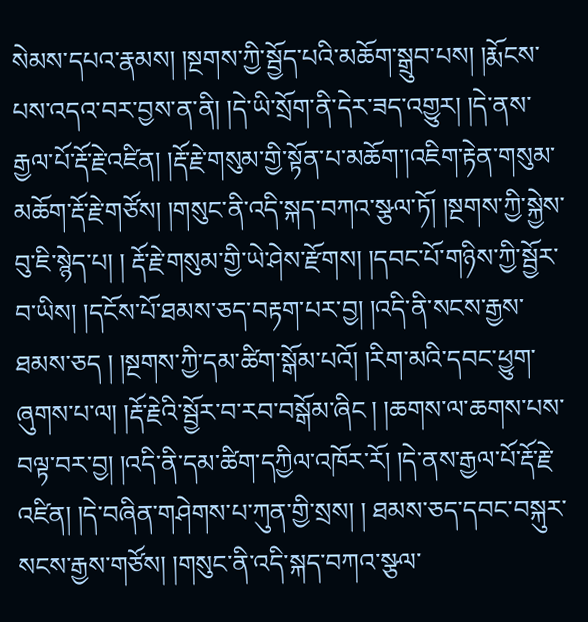སེམས་དཔའ་རྣམས། །སྔགས་ཀྱི་སྦྱོད་པའི་མཆོག་སྒྲུབ་པས། །རྨོངས་
པས་འདའ་བར་བྱས་ན་ནི། །དེ་ཡི་སྲོག་ནི་དེར་ཟད་འགྱུར། །དེ་ནས་རྒྱལ་པོ་རྡོ་རྗེ་འཛིན། །རྡོ་རྗེ་གསུམ་གྱི་སྟོན་པ་མཆོག་།འཇིག་རྟེན་གསུམ་མཆོག་རྡོ་རྗེ་གཙོས། །གསུང་ནི་འདི་སྐད་བཀའ་སྩལ་ཏོ། །སྔགས་ཀྱི་སྐྱེས་བུ་ཇི་སྙེད་པ། ། རྡོ་རྗེ་གསུམ་གྱི་ཡེ་ཤེས་རྫོགས། །དབང་པོ་གཉིས་ཀྱི་སྦྱོར་བ་ཡིས། །དངོས་པོ་ཐམས་ཅད་བརྟག་པར་བྱ། །འདི་ནི་སངས་རྒྱས་ཐམས་ཅད ། །སྔགས་ཀྱི་དམ་ཚིག་སྒོམ་པའོ། །རིག་མའི་དབང་ཕྱུག་ཞུགས་པ་ལ། །རྡོ་རྗེའི་སྦྱོར་བ་རབ་བསྒོམ་ཞིང ། །ཆགས་ལ་ཆགས་པས་བལྟ་བར་བྱ། །འདི་ནི་དམ་ཚིག་དཀྱིལ་འཁོར་རོ། །དེ་ནས་རྒྱལ་པོ་རྡོ་རྗེ་འཛིན། །དེ་བཞིན་གཤེགས་པ་ཀུན་གྱི་སྲས། ། ཐམས་ཅད་དབང་བསྐུར་སངས་རྒྱས་གཙོས། །གསུང་ནི་འདི་སྐད་བཀའ་སྩལ་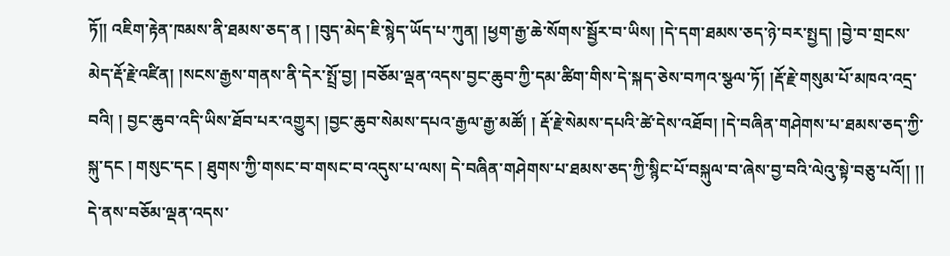ཏོ།། འཇིག་རྟེན་ཁམས་ནི་ཐམས་ཅད་ན ། །བུད་མེད་ཇི་སྙེད་ཡོད་པ་ཀུན། །ཕྱག་རྒྱ་ཆེ་སོགས་སྦྱོར་བ་ཡིས། །དེ་དག་ཐམས་ཅད་ཉེ་བར་སྤྱད། །བྱེ་བ་གྲངས་མེད་རྡོ་རྗེ་འཛིན། །སངས་རྒྱས་གནས་ནི་དེར་སྤྲོ་བྱ། །བཅོམ་ལྡན་འདས་བྱང་ཆུབ་ཀྱི་དམ་ཚིག་གིས་དེ་སྐད་ཅེས་བཀའ་སྩལ་ཏོ། །རྡོ་རྗེ་གསུམ་པོ་མཁའ་འདྲ་བའི། ། བྱང་ཆུབ་འདི་ཡིས་ཐོབ་པར་འགྱུར། །བྱང་ཆུབ་སེམས་དཔའ་རྒྱལ་རྒྱ་མཚོ། ། རྡོ་རྗེ་སེམས་དཔའི་ཚེ་དེས་འཐོབ། །དེ་བཞིན་གཤེགས་པ་ཐམས་ཅད་ཀྱི་སྐུ་དང ། གསུང་དང ། ཐུགས་ཀྱི་གསང་བ་གསང་བ་འདུས་པ་ལས། དེ་བཞིན་གཤེགས་པ་ཐམས་ཅད་ཀྱི་སྙིང་པོ་བསྐུལ་བ་ཞེས་བྱ་བའི་ལེའུ་སྟེ་བཅུ་པའོ།། །། དེ་ནས་བཅོམ་ལྡན་འདས་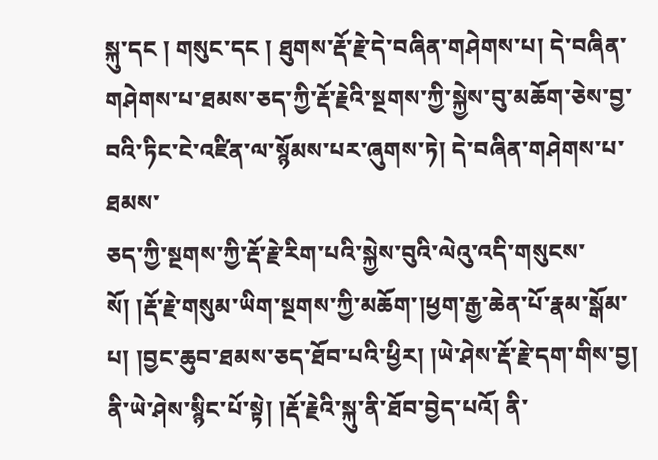སྐུ་དང ། གསུང་དང ། ཐུགས་རྡོ་རྗེ་དེ་བཞིན་གཤེགས་པ། དེ་བཞིན་གཤེགས་པ་ཐམས་ཅད་ཀྱི་རྡོ་རྗེའི་སྔགས་ཀྱི་སྐྱེས་བུ་མཆོག་ཅེས་བྱ་བའི་ཏིང་ངེ་འཛིན་ལ་སྙོམས་པར་ཞུགས་ཏེ། དེ་བཞིན་གཤེགས་པ་ཐམས་
ཅད་ཀྱི་སྔགས་ཀྱི་རྡོ་རྗེ་རིག་པའི་སྐྱེས་བུའི་ལེའུ་འདི་གསུངས་སོ། །རྡོ་རྗེ་གསུམ་ཡིག་སྔགས་ཀྱི་མཆོག་།ཕྱག་རྒྱ་ཆེན་པོ་རྣམ་སྒོམ་པ། །བྱང་ཆུབ་ཐམས་ཅད་ཐོབ་པའི་ཕྱིར། །ཡེ་ཤེས་རྡོ་རྗེ་དག་གིས་བྱ། ནི་ཡེ་ཤེས་སྙིང་པོ་སྟེ། །རྡོ་རྗེའི་སྐུ་ནི་ཐོབ་བྱེད་པའོ། ནི་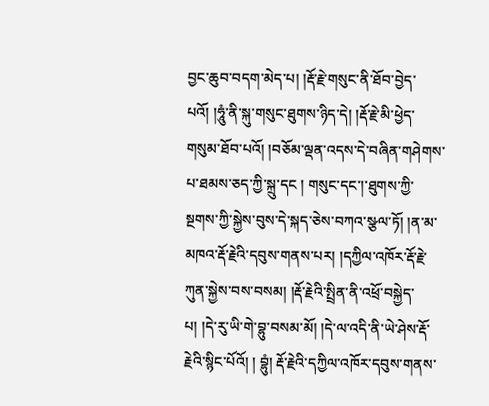བྱང་ཆུབ་བདག་མེད་པ། །རྡོ་རྗེ་གསུང་ནི་ཐོབ་བྱེད་པའོ། །ཧཱུཾ་ནི་སྐུ་གསུང་ཐུགས་ཉིད་དེ། །རྡོ་རྗེ་མི་ཕྱེད་གསུམ་ཐོབ་པའོ། །བཅོམ་ལྡན་འདས་དེ་བཞིན་གཤེགས་པ་ཐམས་ཅད་ཀྱི་སྐྲུ་དང ། གསུང་དང་།་ཐུགས་ཀྱི་སྔགས་ཀྱི་སྐྱེས་བུས་དེ་སྐད་ཅེས་བཀའ་སྩལ་ཏོ། །ན་མ་མཁའ་རྡོ་རྗེའི་དབུས་གནས་པར། །དཀྱིལ་འཁོར་རྡོ་རྗེ་ཀུན་སྐྱེས་བས་བསམ། །རྡོ་རྗེའི་སྤྲིན་ནི་འཕྲོ་བསྐྱེད་པ། །དེ་རུ་ཡི་གེ་བྷུ་བསམ་མོ། །དེ་ལ་འདི་ནི་ཡེ་ཤེས་རྡོ་རྗེའི་སྙིང་པོའོ། ། བྷུཾ། རྡོ་རྗེའི་དཀྱིལ་འཁོར་དབུས་གནས་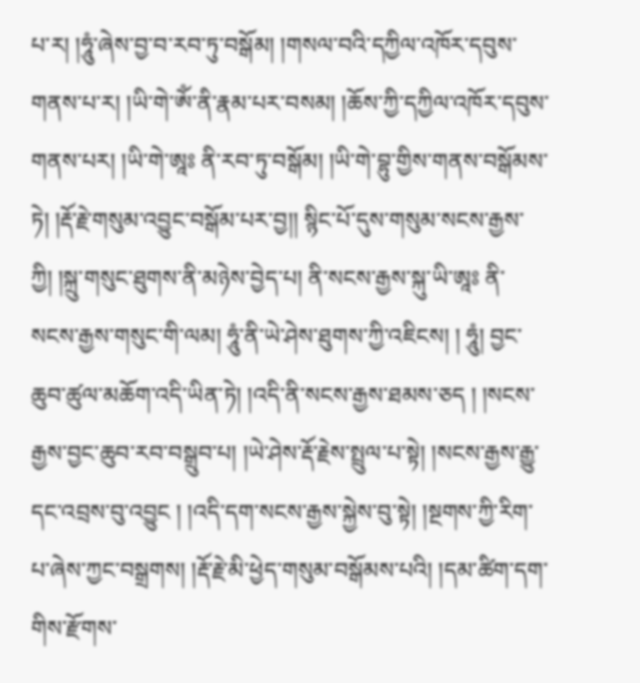པ་ར། །ཧཱུཾ་ཞེས་བྱ་བ་རབ་ཏུ་བསྒོམ། །གསལ་བའི་དཀྱིལ་འཁོར་དབུས་གནས་པ་ར། །ཡི་གེ་ཨོཾ་ནི་རྣམ་པར་བསམ། །ཆོས་ཀྱི་དཀྱིལ་འཁོར་དབུས་གནས་པར། །ཡི་གེ་ཨཱཿ ནི་རབ་ཏུ་བསྒོམ། །ཡི་གེ་བྷུ་གྱིས་གནས་བསྒོམས་ཏེ། །རྡོ་རྗེ་གསུམ་འབྱུང་བསྒོམ་པར་བྱ།། སྙིང་པོ་དུས་གསུམ་སངས་རྒྱས་ཀྱི། །སྐྲུ་གསུང་ཐུགས་ནི་མཉེས་བྱེད་པ། ནི་སངས་རྒྱས་སྐུ་ཡི་ཨཱཿ ནི་སངས་རྒྱས་གསུང་གི་ལམ། ཧཱུཾ་ནི་ཡེ་ཤེས་ཐུགས་ཀྱི་འཇིངས། ། ཧཱུཾ། བྱང་ཆུབ་ཚུལ་མཆོག་འདི་ཡིན་ཏེ། །འདི་ནི་སངས་རྒྱས་ཐམས་ཅད ། །སངས་རྒྱས་བྱང་ཆུབ་རབ་བསྒྲུབ་པ། །ཡེ་ཤེས་རྡོ་རྗེས་སྤྲུལ་པ་སྟེ། །སངས་རྒྱས་རྒྱུ་དང་འབྲས་བུ་འབྱུང ། །འདི་དག་སངས་རྒྱས་སྐྱེས་བུ་སྟེ། །སྔགས་ཀྱི་རིག་པ་ཞེས་ཀྱང་བསྒྲགས། །རྡོ་རྗེ་མི་ཕྱེད་གསུམ་བསྒོམས་པའི། །དམ་ཚིག་དག་གིས་རྫོགས་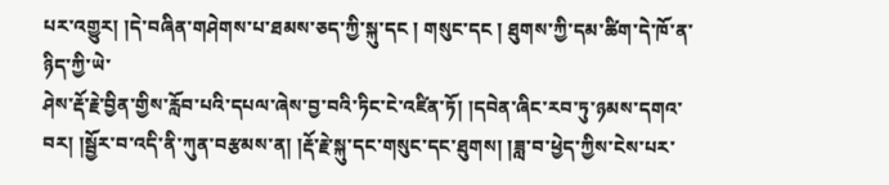པར་འགྱུར། །དེ་བཞིན་གཤེགས་པ་ཐམས་ཅད་ཀྱི་སྐུ་དང ། གསུང་དང ། ཐུགས་ཀྱི་དམ་ཚིག་དེ་ཁོ་ན་ཉིད་ཀྱི་ཡེ་
ཤེས་རྡོ་རྗེ་བྱིན་གྱིས་རློབ་པའི་དཔལ་ཞེས་བྱ་བའི་ཏིང་ངེ་འཛིན་ཏོ། །དབེན་ཞིང་རབ་ཏུ་ཉམས་དགའ་བར། །སྦྱོར་བ་འདི་ནི་ཀུན་བརྩམས་ན། །རྡོ་རྗེ་སྐུ་དང་གསུང་དང་ཐུགས། །ཟླ་བ་ཕྱེད་ཀྱིས་ངེས་པར་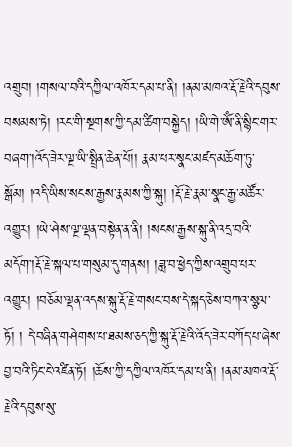འགྲུབ། །གསལ་བའི་དཀྱིལ་འཁོར་དམ་པ་ནི། །ནམ་མཁའ་རྡོ་རྗེའི་དབུས་བསམས་ཏེ། །རང་གི་སྔགས་ཀྱི་དམ་ཚིག་བསྐྱེད། །ཡི་གེ་ཨོཾ་ནི་སྙིང་གར་བཞག་།འོད་ཟེར་ལྔ་ཡི་སྤྲིན་ཆེན་པོ།། རྣམ་པར་སྣང་མཛད་མཆོག་ཏུ་སྒོམ། །འདི་ཡིས་སངས་རྒྱས་རྣམས་ཀྱི་སྐུ། །རྡོ་རྗེ་རྣམ་སྣང་རྒྱ་མཚོར་འགྱུར། །ཡེ་ཤེས་ལྔ་ལྡན་བསྟེན་ན་ནི། །སངས་རྒྱས་སྐུ་ནི་འདྲ་བའི་མདོག་།རྡོ་རྗེ་སྐལ་པ་གསུམ་དུ་གནས། །ཟླ་བ་ཕྱེད་ཀྱིས་འགྲུབ་པར་འགྱུར། །བཅོམ་ལྡན་འདས་སྐུ་རྡོ་རྗེ་གསང་བས་དེ་སྐད་ཅེས་བཀའ་སྩལ་ཏོ། ། དེ་བཞིན་གཤེགས་པ་ཐམས་ཅད་ཀྱི་སྐུ་རྡོ་རྗེའི་འོད་ཟེར་བཀོད་པ་ཞེས་བྱ་བའི་ཏིང་ངེ་འཛིན་ཏོ། །ཆོས་ཀྱི་དཀྱིལ་འཁོར་དམ་པ་ནི། །ནམ་མཁའ་རྡོ་རྗེའི་དབུས་སུ་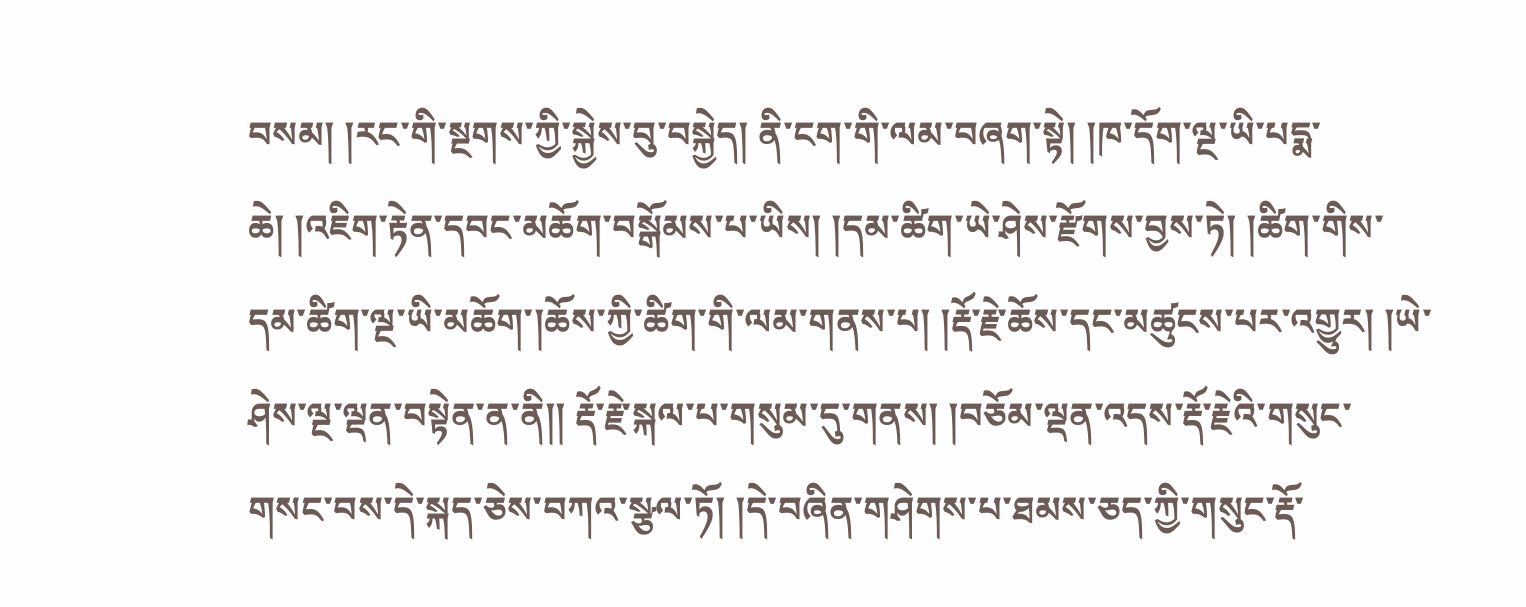བསམ། །རང་གི་སྔགས་ཀྱི་སྐྱེས་བུ་བསྐྱེད། ནི་ངག་གི་ལམ་བཞག་སྟེ། །ཁ་དོག་ལྔ་ཡི་པདྨ་ཆེ། །འཇིག་རྟེན་དབང་མཆོག་བསྒོམས་པ་ཡིས། །དམ་ཚིག་ཡེ་ཤེས་རྫོགས་བྱས་ཏེ། །ཚིག་གིས་དམ་ཚིག་ལྔ་ཡི་མཆོག་།ཆོས་ཀྱི་ཚིག་གི་ལམ་གནས་པ། །རྡོ་རྗེ་ཆོས་དང་མཚུངས་པར་འགྱུར། །ཡེ་ཤེས་ལྔ་ལྡན་བསྟེན་ན་ནི།། རྡོ་རྗེ་སྐལ་པ་གསུམ་དུ་གནས། །བཅོམ་ལྡན་འདས་རྡོ་རྗེའི་གསུང་གསང་བས་དེ་སྐད་ཅེས་བཀའ་སྩལ་ཏོ། །དེ་བཞིན་གཤེགས་པ་ཐམས་ཅད་ཀྱི་གསུང་རྡོ་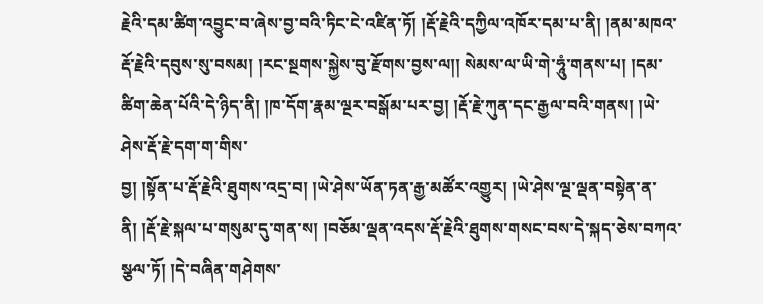རྗེའི་དམ་ཚིག་འབྱུང་བ་ཞེས་བྱ་བའི་ཏིང་ངེ་འཛིན་ཏོ། །རྡོ་རྗེའི་དཀྱིལ་འཁོར་དམ་པ་ནི། །ནམ་མཁའ་རྡོ་རྗེའི་དབུས་སུ་བསམ། །རང་སྔགས་སྐྱེས་བུ་རྫོགས་བྱས་ལ།། སེམས་ལ་ཡི་གེ་ཧཱུཾ་གནས་པ། །དམ་ཚིག་ཆེན་པོའི་དེ་ཉིད་ནི། །ཁ་དོག་རྣམ་ལྔར་བསྒོམ་པར་བྱ། །རྡོ་རྗེ་ཀུན་དང་རྒྱལ་བའི་གནས། །ཡེ་ཤེས་རྡོ་རྗེ་དག་ག་གིས་
བྱ། །སྟོན་པ་རྡོ་རྗེའི་ཐུགས་འདྲ་བ། །ཡེ་ཤེས་ཡོན་ཏན་རྒྱ་མཚོར་འགྱུར། །ཡེ་ཤེས་ལྔ་ལྡན་བསྟེན་ན་ནི། །རྡོ་རྗེ་སྐལ་པ་གསུམ་དུ་གན་ས། །བཅོམ་ལྡན་འདས་རྡོ་རྗེའི་ཐུགས་གསང་བས་དེ་སྐད་ཅེས་བཀའ་སྩལ་ཏོ། །དེ་བཞིན་གཤེགས་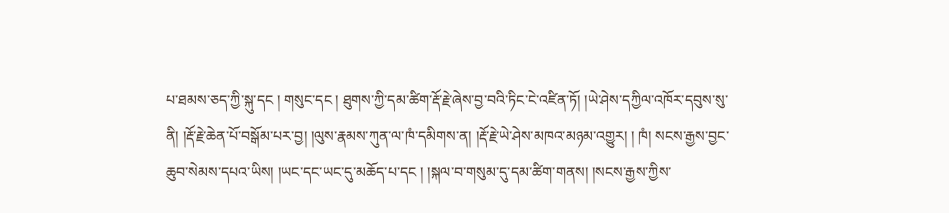པ་ཐམས་ཅད་ཀྱི་སྐུ་དང ། གསུང་དང ། ཐུགས་ཀྱི་དམ་ཚིག་རྡོ་རྗེ་ཞེས་བྱ་བའི་ཏིང་ངེ་འཛིན་ཏོ། །ཡེ་ཤེས་དཀྱིལ་འཁོར་དབུས་སུ་ནི། །རྡོ་རྗེ་ཆེན་པོ་བསྒོམ་པར་བྱ། །ལུས་རྣམས་ཀུན་ལ་ཁཾ་དམིགས་ན། །རྡོ་རྗེ་ཡེ་ཤེས་མཁའ་མཉམ་འགྱུར། ། ཁཾ། སངས་རྒྱས་བྱང་ཆུབ་སེམས་དཔའ་ཡིས། །ཡང་དང་ཡང་དུ་མཆོད་པ་དང ། །སྐལ་བ་གསུམ་དུ་དམ་ཚིག་གནས། །སངས་རྒྱས་ཀྱིས་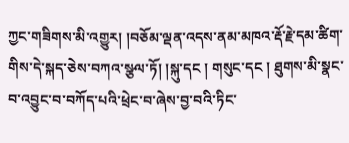ཀྱང་གཟིགས་མི་འགྱུར། །བཅོམ་ལྡན་འདས་ནམ་མཁའ་རྡོ་རྗེ་དམ་ཚིག་གིས་དེ་སྐད་ཅེས་བཀའ་སྩལ་ཏོ། །སྐུ་དང ། གསུང་དང ། ཐུགས་མི་སྣང་བ་འབྱུང་བ་བཀོད་པའི་ཕྲེང་བ་ཞེས་བྱ་བའི་ཏིང་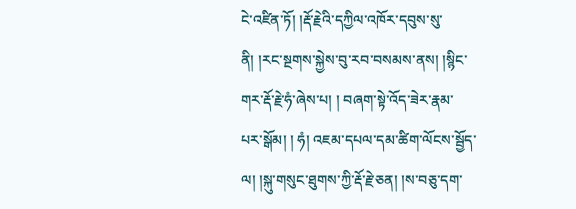ངེ་འཛིན་ཏོ། །རྡོ་རྗེའི་དཀྱིལ་འཁོར་དབུས་སུ་ནི། །རང་སྔགས་སྐྱེས་བུ་རབ་བསམས་ནས། །སྙིང་གར་རྡོ་རྗེ་ཧཾ་ཞེས་པ། ། བཞག་སྟེ་འོད་ཟེར་རྣམ་པར་སྒོམ། ། ཧཾ། འཇམ་དཔལ་དམ་ཚིག་ལོངས་སྦྱོད་ལ། །སྐུ་གསུང་ཐུགས་ཀྱི་རྡོ་རྗེ་ཅན། །ས་བཅུ་དག་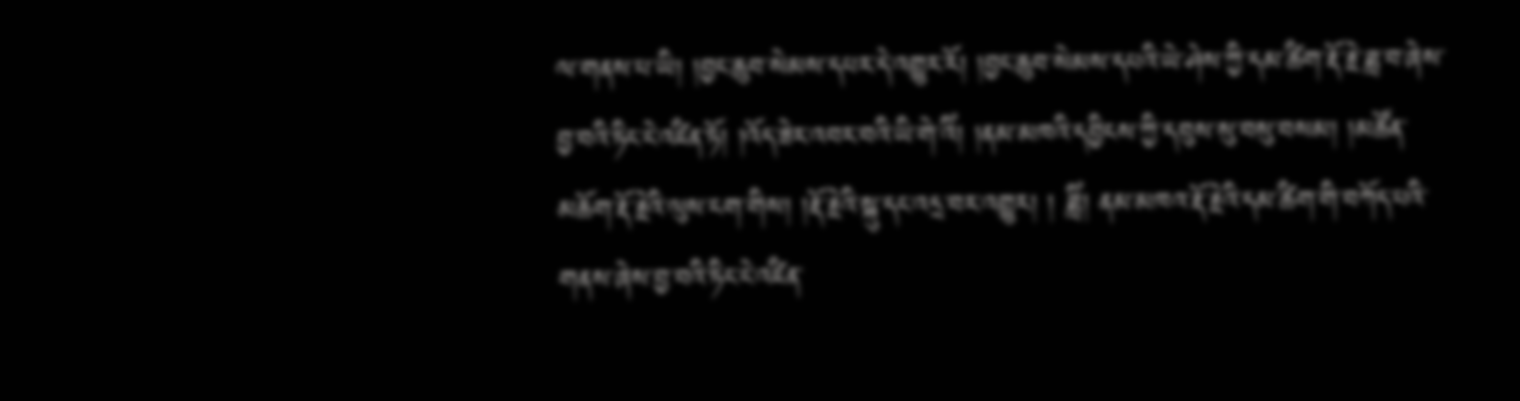ལ་གནས་པ་ཡི། །བྱང་ཆུབ་སེམས་དཔར་དེ་འགྱུར་རོ། །བྱང་ཆུབ་སེམས་དཔའི་ཡེ་ཤེས་ཀྱི་དམ་ཚིག་རྡོ་རྗེ་ཟླ་བ་ཞེས་བྱ་བའི་ཏིང་ངེ་འཛིན་ཏོ། །འོད་ཟེར་འབར་བའི་ཡི་གེ་འིཾ། །ནམ་མཁའི་དབྱིངས་ཀྱི་དབུས་སུ་བསུ་བསམ། །མཚོན་མཆོག་རྡོ་རྗེའི་ལུས་ངག་གིས། །རྡོ་རྗེའི་སྐུ་དང་འདྲ་བར་འགྱུར། ། ཟླིཾ། ནམ་མཁའ་རྡོ་རྗེའི་དམ་ཚིག་གི་བཀོད་པའི་གནས་ཞེས་བྱ་བའི་ཏིང་ངེ་འཛིན་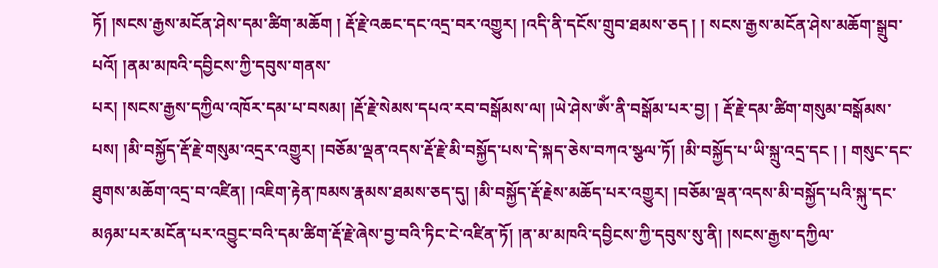ཏོ། །སངས་རྒྱས་མངོན་ཤེས་དམ་ཚིག་མཆོག ། རྡོ་རྗེ་འཆང་དང་འདྲ་བར་འགྱུར། །འདི་ནི་དངོས་གྲུབ་ཐམས་ཅད ། ། སངས་རྒྱས་མངོན་ཤེས་མཆོག་སྒྲུབ་པའོ། །ནམ་མཁའི་དབྱིངས་ཀྱི་དབུས་གནས་
པར། །སངས་རྒྱས་དཀྱིལ་འཁོར་དམ་པ་བསམ། །རྡོ་རྗེ་སེམས་དཔའ་རབ་བསྒོམས་ལ། །ཡེ་ཤེས་ཨོཾ་ནི་བསྒོམ་པར་བྱ། ། རྡོ་རྗེ་དམ་ཚིག་གསུམ་བསྒོམས་པས། །མི་བསྐྱོད་རྡོ་རྗེ་གསུམ་འདྲར་འགྱུར། །བཅོམ་ལྡན་འདས་རྡོ་རྗེ་མི་བསྐྱོད་པས་དེ་སྐད་ཅེས་བཀའ་སྩལ་ཏོ། །མི་བསྐྱོད་པ་ཡི་སྐྲུ་འདྲ་དང ། ། གསུང་དང་ཐུགས་མཆོག་འདྲ་བ་འཛིན། །འཇིག་རྟེན་ཁམས་རྣམས་ཐམས་ཅད་དུ། །མི་བསྐྱོད་རྡོ་རྗེས་མཆོད་པར་འགྱུར། །བཅོམ་ལྡན་འདས་མི་བསྐྱོད་པའི་སྐུ་དང་མཉམ་པར་མངོན་པར་འབྱུང་བའི་དམ་ཚིག་རྡོ་རྗེ་ཞེས་བྱ་བའི་ཏིང་ངེ་འཛིན་ཏོ། །ན་མ་མཁའི་དབྱིངས་ཀྱི་དབུས་སུ་ནི། །སངས་རྒྱས་དཀྱིལ་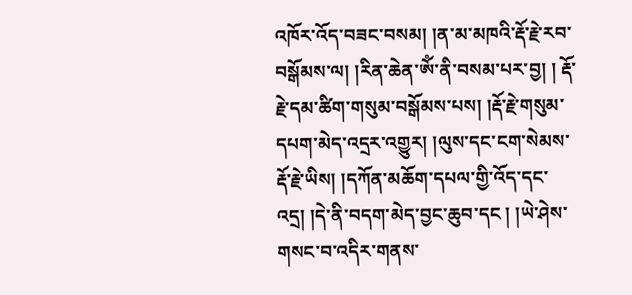འཁོར་འོད་བཟང་བསམ། །ན་མ་མཁའི་རྡོ་རྗེ་རབ་བསྒོམས་ལ། །རིན་ཆེན་ཨོཾ་ནི་བསམ་པར་བྱ། ། རྡོ་རྗེ་དམ་ཚིག་གསུམ་བསྒོམས་པས། །རྡོ་རྗེ་གསུམ་དཔག་མེད་འདྲར་འགྱུར། །ལུས་དང་ངག་སེམས་རྡོ་རྗེ་ཡིས། །དཀོན་མཆོག་དཔལ་གྱི་འོད་དང་འདྲ། །དེ་ནི་བདག་མེད་བྱང་ཆུབ་དང ། །ཡེ་ཤེས་གསང་བ་འདིར་གནས་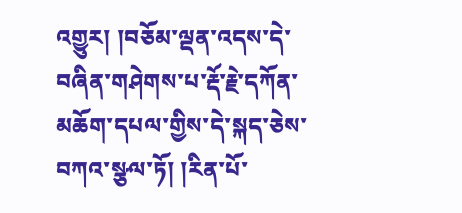འགྱུར། །བཅོམ་ལྡན་འདས་དེ་བཞིན་གཤེགས་པ་རྡོ་རྗེ་དཀོན་མཆོག་དཔལ་གྱིས་དེ་སྐད་ཅེས་བཀའ་སྩལ་ཏོ། །རིན་པོ་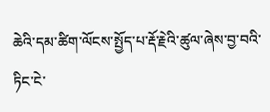ཆེའི་དམ་ཚིག་ལོངས་སྤྱོད་པ་རྡོ་རྗེའི་ཚུལ་ཞེས་བྱ་བའི་ཏིང་ངེ་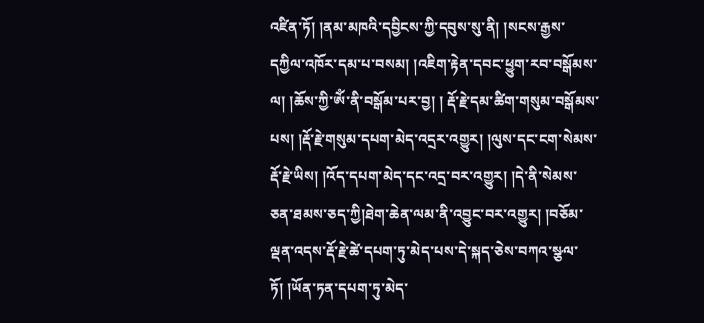འཛིན་ཏོ། །ནམ་མཁའི་དབྱིངས་ཀྱི་དབུས་སུ་ནི། །སངས་རྒྱས་དཀྱིལ་འཁོར་དམ་པ་བསམ། །འཇིག་རྟེན་དབང་ཕྱུག་རབ་བསྒོམས་ལ། །ཆོས་ཀྱི་ཨོཾ་ནི་བསྒོམ་པར་བྱ། ། རྡོ་རྗེ་དམ་ཚིག་གསུམ་བསྒོམས་པས། །རྡོ་རྗེ་གསུམ་དཔག་མེད་འདྲར་འགྱུར། །ལུས་དང་ངག་སེམས་རྡོ་རྗེ་ཡིས། །འོད་དཔག་མེད་དང་འདྲ་བར་འགྱུར། །དེ་ནི་སེམས་ཅན་ཐམས་ཅད་ཀྱི།ཐེག་ཆེན་ལམ་ནི་འབྱུང་བར་འགྱུར། །བཅོམ་ལྡན་འདས་རྡོ་རྗེ་ཚེ་དཔག་ཏུ་མེད་པས་དེ་སྐད་ཅེས་བཀའ་སྩལ་ཏོ། །ཡོན་ཏན་དཔག་ཏུ་མེད་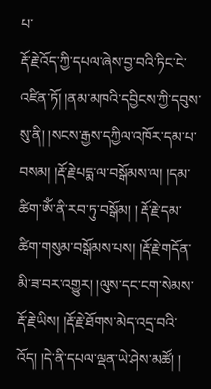པ་
རྡོ་རྗེ་འོད་ཀྱི་དཔལ་ཞེས་བྱ་བའི་ཏིང་ངེ་འཛིན་ཏོ། །ནམ་མཁའི་དབྱིངས་ཀྱི་དབུས་སུ་ནི། །སངས་རྒྱས་དཀྱིལ་འཁོར་དམ་པ་བསམ། །རྡོ་རྗེ་པདྨ་ལ་བསྒོམས་ལ། །དམ་ཚིག་ཨོཾ་ནི་རབ་ཏུ་བསྒོམ། ། རྡོ་རྗེ་དམ་ཚིག་གསུམ་བསྒོམས་པས། །རྡོ་རྗེ་གདོན་མི་ཟ་བར་འགྱུར། །ལུས་དང་ངག་སེམས་རྡོ་རྗེ་ཡིས། །རྡོ་རྗེ་ཐོགས་མེད་འདྲ་བའི་འོད། །དེ་ནི་དཔལ་ལྡན་ཡེ་ཤེས་མཚོ། །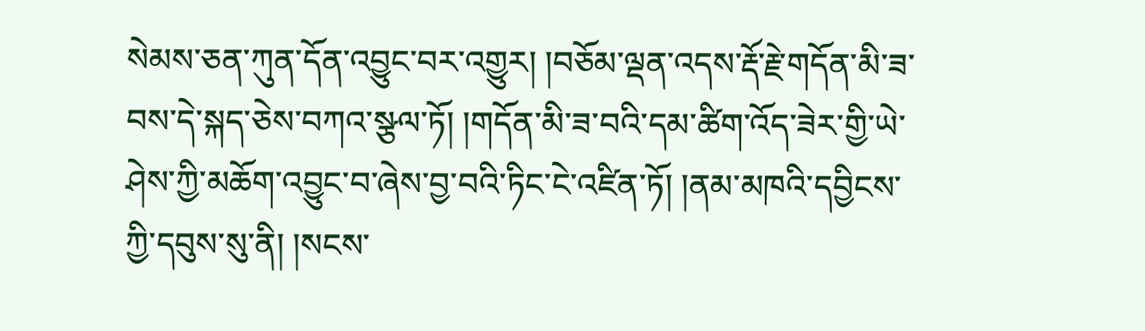སེམས་ཅན་ཀུན་དོན་འབྱུང་བར་འགྱུར། །བཅོམ་ལྡན་འདས་རྡོ་རྗེ་གདོན་མི་ཟ་བས་དེ་སྐད་ཅེས་བཀའ་སྩལ་ཏོ། །གདོན་མི་ཟ་བའི་དམ་ཚིག་འོད་ཟེར་གྱི་ཡེ་ཤེས་ཀྱི་མཆོག་འབྱུང་བ་ཞེས་བྱ་བའི་ཏིང་ངེ་འཛིན་ཏོ། །ནམ་མཁའི་དབྱིངས་ཀྱི་དབུས་སུ་ནི། །སངས་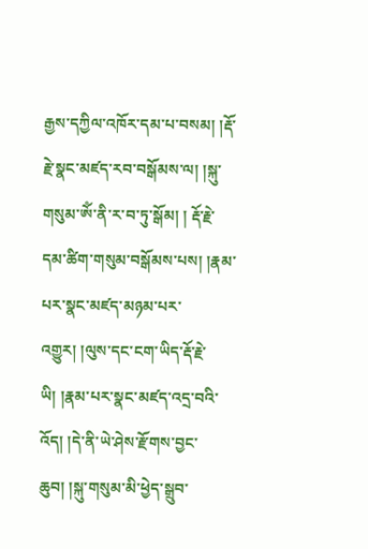རྒྱས་དཀྱིལ་འཁོར་དམ་པ་བསམ། །རྡོ་རྗེ་སྣང་མཛད་རབ་བསྒོམས་ལ། །སྐུ་གསུམ་ཨོཾ་ནི་ར་བ་ཏུ་སྒོམ། ། རྡོ་རྗེ་དམ་ཚིག་གསུམ་བསྒོམས་པས། །རྣམ་པར་སྣང་མཛད་མཉམ་པར་འགྱུར། །ལུས་དང་ངག་ཡིད་རྡོ་རྗེ་ཡི། །རྣམ་པར་སྣང་མཛད་འདྲ་བའི་འོད། །དེ་ནི་ཡེ་ཤེས་རྫོགས་བྱང་ཆུབ། །སྐུ་གསུམ་མི་ཕྱེད་སྒྲུབ་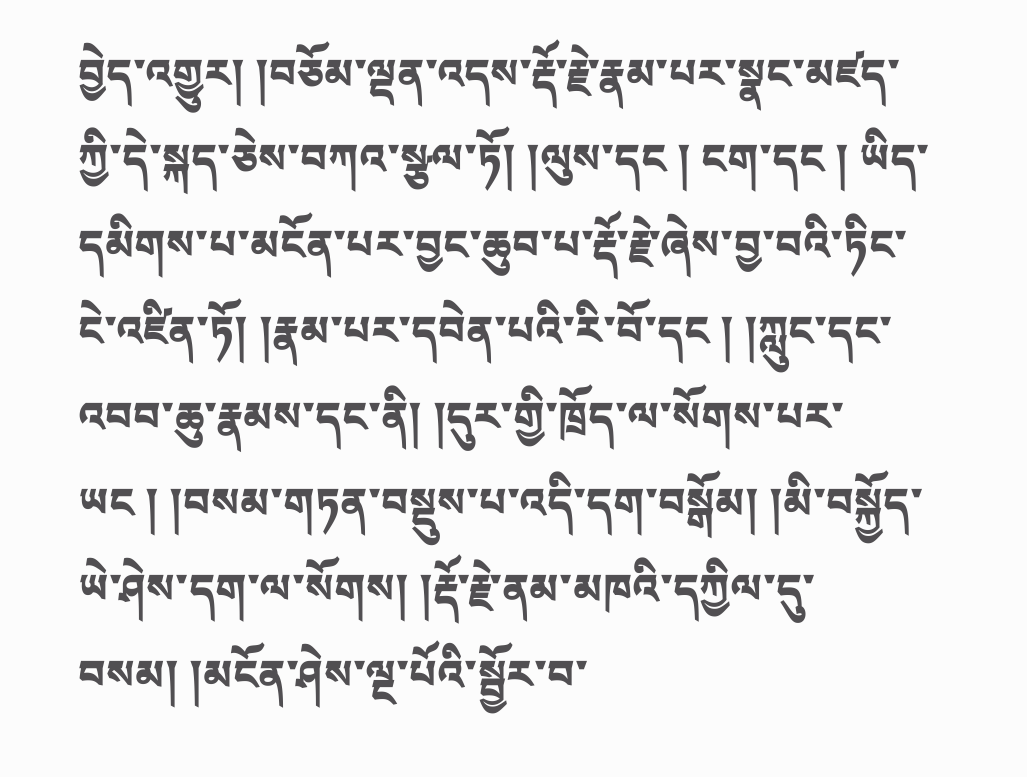བྱེད་འགྱུར། །བཅོམ་ལྡན་འདས་རྡོ་རྗེ་རྣམ་པར་སྣང་མཛད་ཀྱི་དེ་སྐད་ཅེས་བཀའ་སྩལ་ཏོ། །ལུས་དང ། ངག་དང ། ཡིད་དམིགས་པ་མངོན་པར་བྱང་ཆུབ་པ་རྡོ་རྗེ་ཞེས་བྱ་བའི་ཏིང་ངེ་འཛིན་ཏོ། །རྣམ་པར་དབེན་པའི་རི་བོ་དང ། །ཀླུང་དང་འབབ་ཆུ་རྣམས་དང་ནི། །དུར་གྱི་ཁྲོད་ལ་སོགས་པར་ཡང ། །བསམ་གཏན་བསྡུས་པ་འདི་དག་བསྒོམ། །མི་བསྐྱོད་ཡེ་ཤེས་དག་ལ་སོགས། །རྡོ་རྗེ་ནམ་མཁའི་དཀྱིལ་དུ་བསམ། །མངོན་ཤེས་ལྔ་པོའི་སྦྱོར་བ་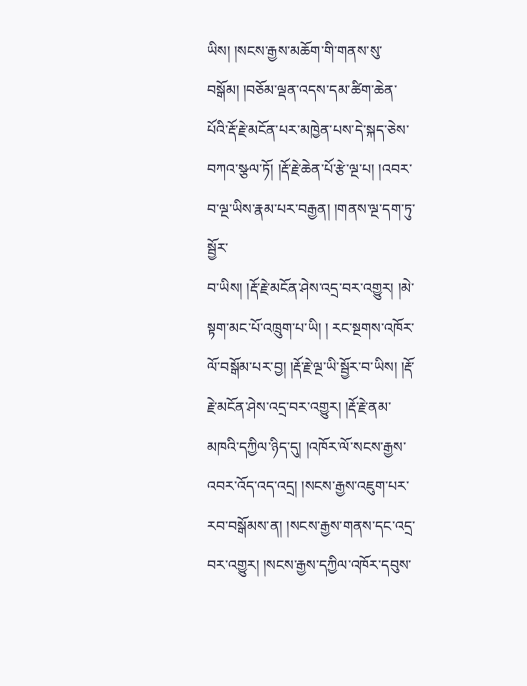ཡིས། །སངས་རྒྱས་མཆོག་གི་གནས་སུ་བསྒོམ། །བཅོམ་ལྡན་འདས་དམ་ཚིག་ཆེན་པོའི་རྡོ་རྗེ་མངོན་པར་མཁྱེན་པས་དེ་སྐད་ཅེས་བཀའ་སྩལ་ཏོ། །རྡོ་རྗེ་ཆེན་པོ་རྩེ་ལྔ་པ། །འབར་བ་ལྔ་ཡིས་རྣམ་པར་བརྒྱན། །གནས་ལྔ་དག་ཏུ་སྦྱོར་
བ་ཡིས། །རྡོ་རྗེ་མངོན་ཤེས་འདྲ་བར་འགྱུར། །མེ་སྟག་མང་པོ་འཁྲུག་པ་ཡི། ། རང་སྔགས་འཁོར་ལོ་བསྒོམ་པར་བྱ། །རྡོ་རྗེ་ལྔ་ཡི་སྦྱོར་བ་ཡིས། །རྡོ་རྗེ་མངོན་ཤེས་འདྲ་བར་འགྱུར། །རྡོ་རྗེ་ནམ་མཁའི་དཀྱིལ་ཉིད་དུ། །འཁོར་ལོ་སངས་རྒྱས་འབར་འོད་འད་འདྲ། །སངས་རྒྱས་འཇུག་པར་རབ་བསྒོམས་ན། །སངས་རྒྱས་གནས་དང་འདྲ་བར་འགྱུར། །སངས་རྒྱས་དཀྱིལ་འཁོར་དབུས་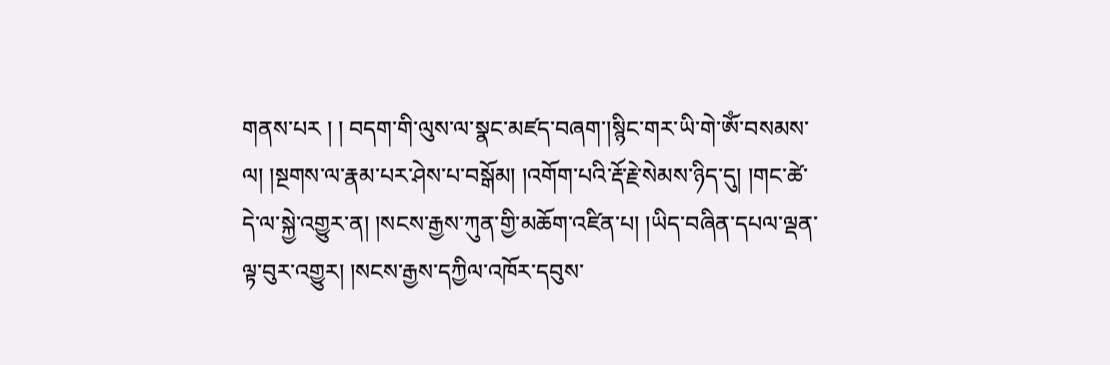གནས་པར ། ། བདག་གི་ལུས་ལ་སྣང་མཛད་བཞག་།སྙིང་གར་ཡི་གེ་ཨོཾ་བསམས་ལ། །སྔགས་ལ་རྣམ་པར་ཤེས་པ་བསྒོམ། །འགོག་པའི་རྡོ་རྗེ་སེམས་ཉིད་དུ། །གང་ཚེ་དེ་ལ་སྐྱེ་འགྱུར་ན། །སངས་རྒྱས་ཀུན་གྱི་མཆོག་འཛིན་པ། །ཡིད་བཞིན་དཔལ་ལྡན་ལྟ་བུར་འགྱུར། །སངས་རྒྱས་དཀྱིལ་འཁོར་དབུས་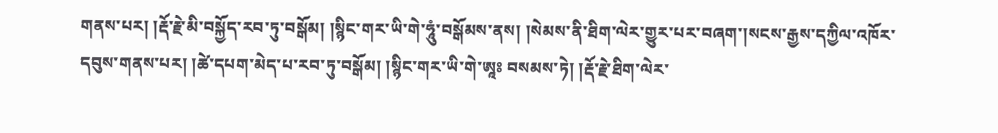གནས་པར། །རྡོ་རྗེ་མི་བསྐྱོད་རབ་ཏུ་བསྒོམ། །སྙིང་གར་ཡི་གེ་ཧཱུཾ་བསྒོམས་ནས། །སེམས་ནི་ཐིག་ལེར་གྱུར་པར་བཞག་།སངས་རྒྱས་དཀྱིལ་འཁོར་དབུས་གནས་པར། །ཚེ་དཔག་མེད་པ་རབ་ཏུ་བསྒོམ། །སྙིང་གར་ཡི་གེ་ཨཱཿ བསམས་ཏེ། །རྡོ་རྗེ་ཐིག་ལེར་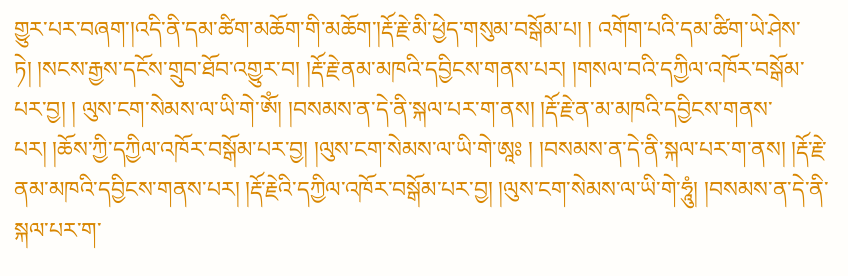གྱུར་པར་བཞག་།འདི་ནི་དམ་ཚིག་མཆོག་གི་མཆོག་།རྡོ་རྗེ་མི་ཕྱེད་གསུམ་བསྒོམ་པ། ། འགོག་པའི་དམ་ཚིག་ཡེ་ཤེས་ཏེ། །སངས་རྒྱས་དངོས་གྲུབ་ཐོབ་འགྱུར་བ། །རྡོ་རྗེ་ནམ་མཁའི་དབྱིངས་གནས་པར། །གསལ་བའི་དཀྱིལ་འཁོར་བསྒོམ་པར་བྱ། ། ལུས་ངག་སེམས་ལ་ཡི་གེ་ཨོཾ། །བསམས་ན་དེ་ནི་སྐལ་པར་ག་ནས། །རྡོ་རྗེ་ན་མ་མཁའི་དབྱིངས་གནས་པར། །ཆོས་ཀྱི་དཀྱིལ་འཁོར་བསྒོམ་པར་བྱ། །ལུས་ངག་སེམས་ལ་ཡི་གེ་ཨཱཿ ། །བསམས་ན་དེ་ནི་སྐལ་པར་ག་ནས། །རྡོ་རྗེ་ནམ་མཁའི་དབྱིངས་གནས་པར། །རྡོ་རྗེའི་དཀྱིལ་འཁོར་བསྒོམ་པར་བྱ། །ལུས་ངག་སེམས་ལ་ཡི་གེ་ཧཱུཾ། །བསམས་ན་དེ་ནི་སྐལ་པར་ག་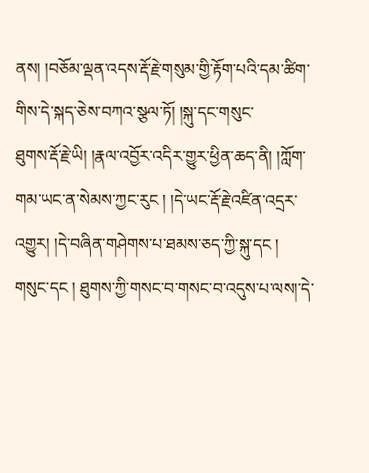ནས། །བཅོམ་ལྡན་འདས་རྡོ་རྗེ་གསུམ་གྱི་རྟོག་པའི་དམ་ཚིག་གིས་དེ་སྐད་ཅེས་བཀའ་སྩལ་ཏོ། །སྐུ་དང་གསུང་
ཐུགས་རྡོ་རྗེ་ཡི། །རྣལ་འབྱོར་འདིར་གྱུར་ཕྱིན་ཆད་ནི། །ཀློག་གམ་ཡང་ན་སེམས་ཀྱང་རུང ། །དེ་ཡང་རྡོ་རྗེ་འཛིན་འདྲར་འགྱུར། །དེ་བཞིན་གཤེགས་པ་ཐམས་ཅད་ཀྱི་སྐུ་དང ། གསུང་དང ། ཐུགས་ཀྱི་གསང་བ་གསང་བ་འདུས་པ་ལས།་དེ་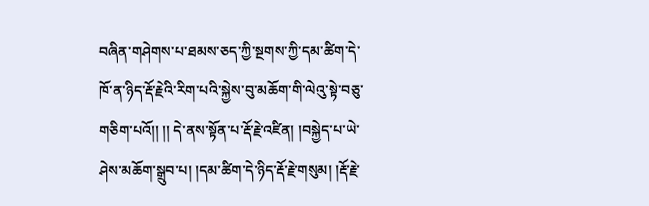བཞིན་གཤེགས་པ་ཐམས་ཅད་ཀྱི་སྔགས་ཀྱི་དམ་ཚིག་དེ་ཁོ་ན་ཉིད་རྡོ་རྗེའི་རིག་པའི་སྐྱེས་བུ་མཆོག་གི་ལེའུ་སྟེ་བཅུ་གཅིག་པའོ།། །། དེ་ནས་སྟོན་པ་རྡོ་རྗེ་འཛིན། །བསྐྱེད་པ་ཡེ་ཤེས་མཆོག་སྒྲུབ་པ། །དམ་ཚིག་དེ་ཉིད་རྡོ་རྗེ་གསུམ། །རྡོ་རྗེ་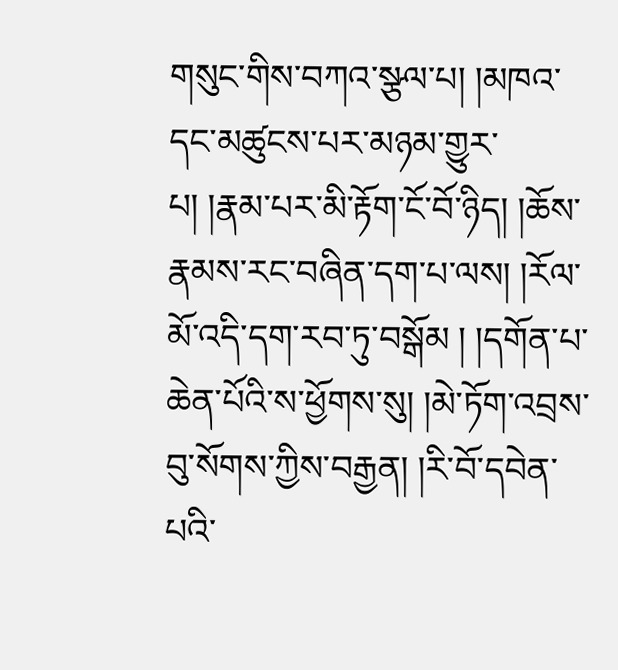གསུང་གིས་བཀའ་སྩལ་པ། །མཁའ་དང་མཚུངས་པར་མཉམ་གྱུར་པ། །རྣམ་པར་མི་རྟོག་ངོ་བོ་ཉིད། །ཆོས་རྣམས་རང་བཞིན་དག་པ་ལས། །རོལ་མོ་འདི་དག་རབ་ཏུ་བསྒོམ ། །དགོན་པ་ཆེན་པོའི་ས་ཕྱོགས་སུ། །མེ་ཏོག་འབྲས་བུ་སོགས་ཀྱིས་བརྒྱན། །རི་བོ་དབེན་པའི་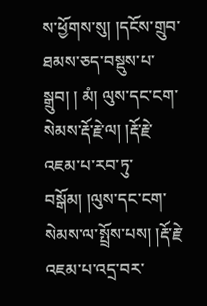ས་ཕྱོགས་སུ། །དངོས་གྲུབ་ཐམས་ཅད་བསྡུས་པ་སྒྲུབ། ། མཾ། ལུས་དང་ངག་སེམས་རྡོ་རྗེ་ལ། །རྡོ་རྗེ་འཇམ་པ་རབ་ཏུ་བསྒོམ། །ལུས་དང་ངག་སེམས་ལ་སྤྲོས་པས། །རྡོ་རྗེ་འཇམ་པ་འདྲ་བར་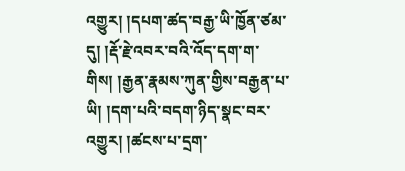འགྱུར། །དཔག་ཚད་བརྒྱ་ཡི་ཁྱོན་ཙམ་དུ། །རྡོ་རྗེ་འབར་བའི་འོད་དག་ག་གིས། །རྒྱན་རྣམས་ཀུན་གྱིས་བརྒྱན་པ་ཡི། །དག་པའི་བདག་ཉིད་སྣང་བར་འགྱུར། །ཚངས་པ་དྲག་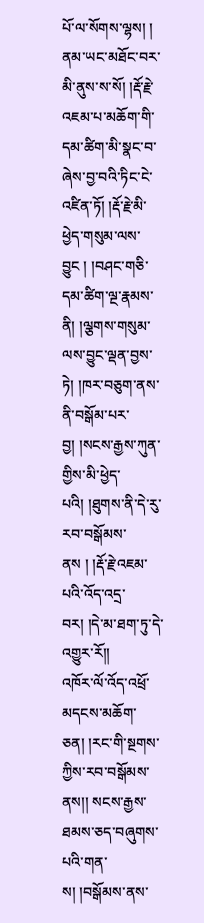པོ་ལ་སོགས་ལྷས། ། ནམ་ཡང་མཐོང་བར་མི་ནུས་ས་སོ། །རྡོ་རྗེ་འཇམ་པ་མཆོག་གི་དམ་ཚིག་མི་སྣང་བ་ཞེས་བྱ་བའི་ཏིང་ངེ་འཛིན་ཏོ། །རྡོ་རྗེ་མི་ཕྱེད་གསུམ་ལས་བྱུང ། །བཤང་གཅི་དམ་ཚིག་ལྔ་རྣམས་ནི། །ལྕགས་གསུམ་ལས་བྱུང་ལྡན་བྱས་ཏེ། །ཁར་བཅུག་ནས་ནི་བསྒོམ་པར་བྱ། །སངས་རྒྱས་ཀུན་གྱིས་མི་ཕྱེད་པའི། །ཐུགས་ནི་དེ་རུ་རབ་བསྒོམས་ནས ། །རྡོ་རྗེ་འཇམ་པའི་འོད་འདྲ་བར། །དེ་མ་ཐག་ཏུ་དེ་འགྱུར་རོ།།
འཁོར་ལོ་འོད་འཕྲོ་མདངས་མཆོག་ཅན། །རང་གི་སྔགས་ཀྱིས་རབ་བསྒོམས་ནས།། སངས་རྒྱས་ཐམས་ཅད་བཞུགས་པའི་གན་ས། །བསྒོམས་ནས་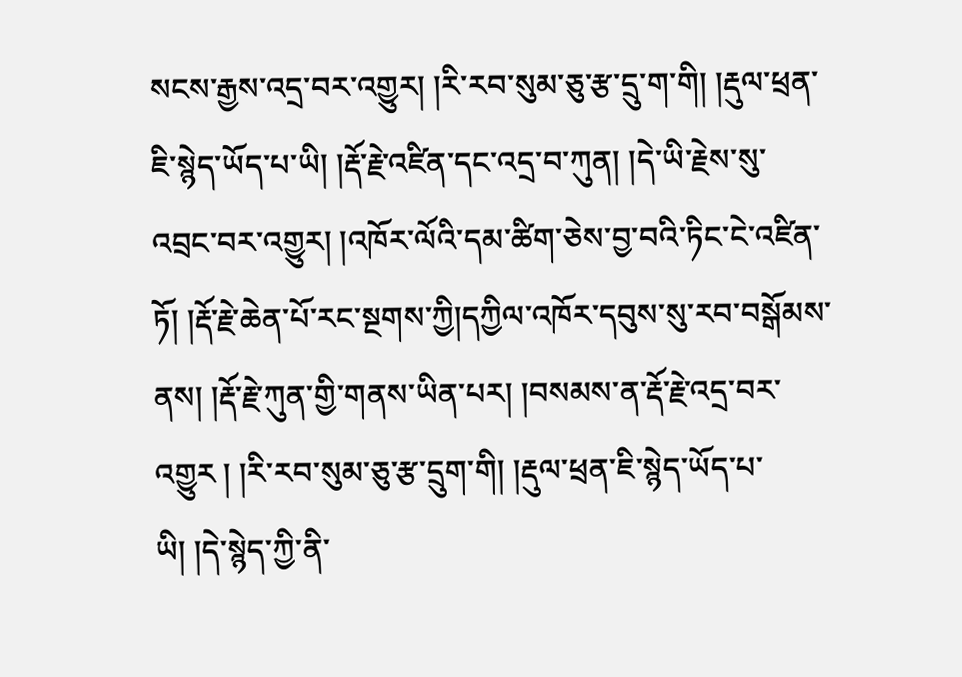སངས་རྒྱས་འདྲ་བར་འགྱུར། །རི་རབ་སུམ་ཅུ་རྩ་དྲུ་ག་གི། །རྡུལ་ཕྲན་ཇི་སྙེད་ཡོད་པ་ཡི། །རྡོ་རྗེ་འཛིན་དང་འདྲ་བ་ཀུན། །དེ་ཡི་རྗེས་སུ་འབྲང་བར་འགྱུར། །འཁོར་ལོའི་དམ་ཚིག་ཅེས་བྱ་བའི་ཏིང་ངེ་འཛིན་ཏོ། །རྡོ་རྗེ་ཆེན་པོ་རང་སྔགས་ཀྱི།དཀྱིལ་འཁོར་དབུས་སུ་རབ་བསྒོམས་ནས། །རྡོ་རྗེ་ཀུན་གྱི་གནས་ཡིན་པར། །བསམས་ན་རྡོ་རྗེ་འདྲ་བར་འགྱུར ། །རི་རབ་སུམ་ཅུ་རྩ་དྲུག་གི། །རྡུལ་ཕྲན་ཇི་སྙེད་ཡོད་པ་ཡི། །དེ་སྙེད་ཀྱི་ནི་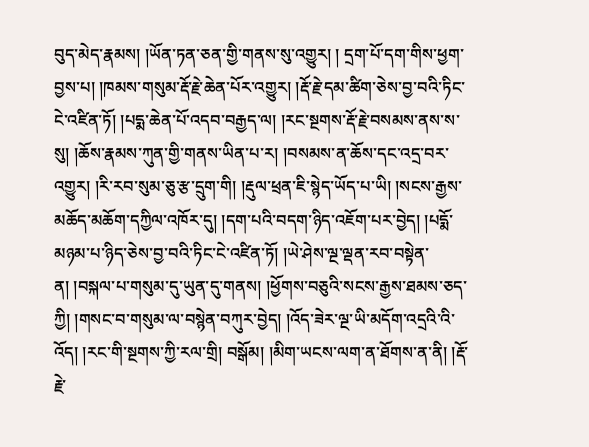བུད་མེད་རྣམས། །ཡོན་ཏན་ཅན་གྱི་གནས་སུ་འགྱུར། ། དྲག་པོ་དག་གིས་ཕྱག་བྱས་པ། །ཁམས་གསུམ་རྡོ་རྗེ་ཆེན་པོར་འགྱུར། །རྡོ་རྗེ་དམ་ཚིག་ཅེས་བྱ་བའི་ཏིང་ངེ་འཛིན་ཏོ། །པདྨ་ཆེན་པོ་འདབ་བརྒྱད་ལ། །རང་སྔགས་རྡོ་རྗེ་བསམས་ནས་ས་སུ། །ཆོས་རྣམས་ཀུན་གྱི་གནས་ཡིན་པ་ར། །བསམས་ན་ཆོས་དང་འདྲ་བར་འགྱུར། །རི་རབ་སུམ་ཅུ་རྩ་དྲུག་གི། །རྡུལ་ཕྲན་ཇི་སྙེད་ཡོད་པ་ཡི། །སངས་རྒྱས་མཆོད་མཆོག་དཀྱིལ་འཁོར་དུ། །དག་པའི་བདག་ཉིད་འཇོག་པར་བྱེད། །པདྨོ་མཉམ་པ་ཉིད་ཅེས་བྱ་བའི་ཏིང་ངེ་འཛིན་ཏོ། །ཡེ་ཤེས་ལྔ་ལྡན་རབ་བསྟེན་ན། །བསྐལ་པ་གསུམ་དུ་ཡུན་དུ་གནས། །ཕྱོགས་བཅུའི་སངས་རྒྱས་ཐམས་ཅད་ཀྱི། །གསང་བ་གསུམ་ལ་བསྙེན་བཀུར་བྱེད། །འོད་ཟེར་ལྔ་ཡི་མདོག་འདྲའི་འི་འོད། །རང་གི་སྔགས་ཀྱི་རལ་གྲི། བསྒོམ། །མིག་ཡངས་ལག་ན་ཐོགས་ན་ནི། །རྡོ་རྗེ་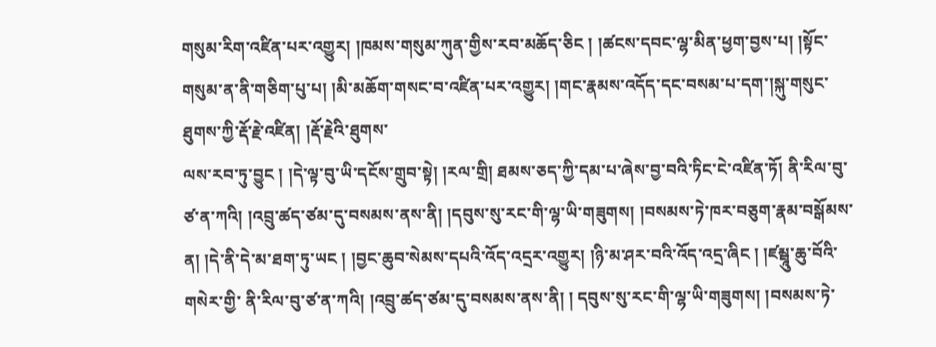གསུམ་རིག་འཛིན་པར་འགྱུར། །ཁམས་གསུམ་ཀུན་གྱིས་རབ་མཆོད་ཅིང ། །ཚངས་དབང་ལྷ་མིན་ཕྱག་བྱས་པ། །སྟོང་གསུམ་ན་ནི་གཅིག་པུ་པ། །མི་མཆོག་གསང་བ་འཛིན་པར་འགྱུར། །གང་རྣམས་འདོད་དང་བསམ་པ་དག་།སྐུ་གསུང་ཐུགས་ཀྱི་རྡོ་རྗེ་འཛིན། །རྡོ་རྗེའི་ཐུགས་
ལས་རབ་ཏུ་བྱུང ། །དེ་ལྟ་བུ་ཡི་དངོས་གྲུབ་སྟེ། །རལ་གྲི། ཐམས་ཅད་ཀྱི་དམ་པ་ཞེས་བྱ་བའི་ཏིང་ངེ་འཛིན་ཏོ། ནི་རིལ་བུ་ཙ་ན་ཀའི། །འབྲུ་ཚད་ཙམ་དུ་བསམས་ནས་ནི། །དབུས་སུ་རང་གི་ལྷ་ཡི་གཟུགས། །བསམས་ཏེ་ཁར་བཅུག་རྣམ་བསྒོམས་ན། །དེ་ནི་དེ་མ་ཐག་ཏུ་ཡང ། །བྱང་ཆུབ་སེམས་དཔའི་འོད་འདྲར་འགྱུར། །ཉི་མ་ཤར་བའི་འོད་འདྲ་ཞིང ། །ཛམྦཱུ་ཆུ་བོའི་གསེར་གྱི་ ནི་རིལ་བུ་ཙ་ན་ཀའི། །འབྲུ་ཚད་ཙམ་དུ་བསམས་ནས་ནི། ། དབུས་སུ་རང་གི་ལྷ་ཡི་གཟུགས། །བསམས་ཏེ་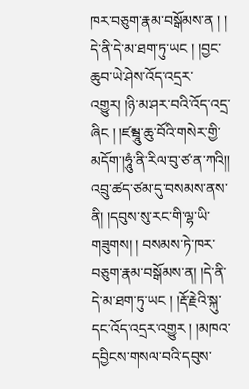ཁར་བཅུག་རྣམ་བསྒོམས་ན ། ། དེ་ནི་དེ་མ་ཐག་ཏུ་ཡང ། །བྱང་ཆུབ་ཡེ་ཤེས་འོད་འདྲར་འགྱུར། །ཉི་མ་ཤར་བའི་འོད་འདྲ་ཞིང ། །ཛམྦཱུ་ཆུ་བོའི་གསེར་གྱི་མདོག་།ཧཱུཾ་ནི་རིལ་བུ་ཙ་ན་ཀའི།། འབྲུ་ཚད་ཙམ་དུ་བསམས་ནས་ནི། །དབུས་སུ་རང་གི་ལྷ་ཡི་གཟུགས། ། བསམས་ཏེ་ཁར་བཅུག་རྣམ་བསྒོམས་ན། །དེ་ནི་དེ་མ་ཐག་ཏུ་ཡང ། །རྡོ་རྗེའི་སྐུ་དང་འོད་འདྲར་འགྱུར ། །མཁའ་དབྱིངས་གསལ་བའི་དབུས་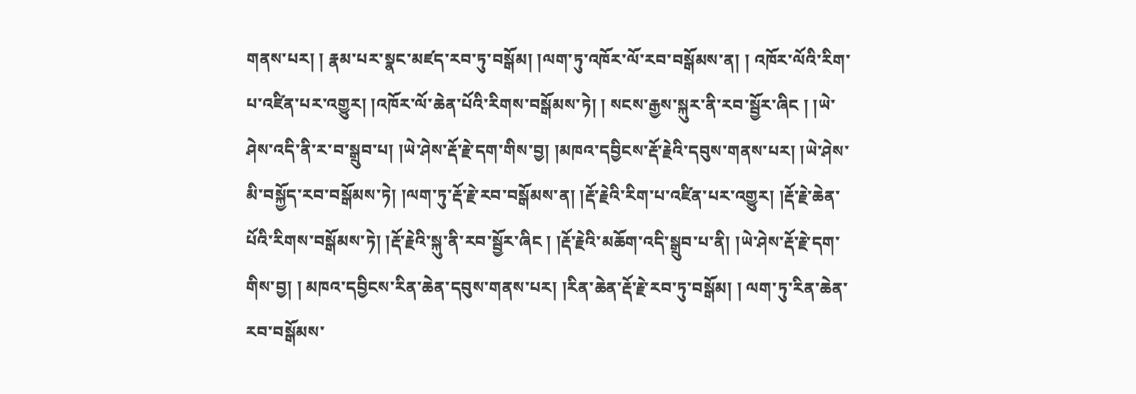གནས་པར། ། རྣམ་པར་སྣང་མཛད་རབ་ཏུ་བསྒོམ། །ལག་ཏུ་འཁོར་ལོ་རབ་བསྒོམས་ན། ། འཁོར་ལོའི་རིག་པ་འཛིན་པར་འགྱུར། །འཁོར་ལོ་ཆེན་པོའི་རིགས་བསྒོམས་ཏེ། ། སངས་རྒྱས་སྐུར་ནི་རབ་སྦྱོར་ཞིང ། །ཡེ་ཤེས་འདི་ནི་ར་བ་སྒྲུབ་པ། །ཡེ་ཤེས་རྡོ་རྗེ་དག་གིས་བྱ། །མཁའ་དབྱིངས་རྡོ་རྗེའི་དབུས་གནས་པར། །ཡེ་ཤེས་མི་བསྐྱོད་རབ་བསྒོམས་ཏེ། །ལག་ཏུ་རྡོ་རྗེ་རབ་བསྒོམས་ན། །རྡོ་རྗེའི་རིག་པ་འཛིན་པར་འགྱུར། །རྡོ་རྗེ་ཆེན་པོའི་རིགས་བསྒོམས་ཏེ། །རྡོ་རྗེའི་སྐུ་ནི་རབ་སྦྱོར་ཞིང ། །རྡོ་རྗེའི་མཆོག་འདི་སྒྲུབ་པ་ནི། །ཡེ་ཤེས་རྡོ་རྗེ་དག་གིས་བྱ། ། མཁའ་དབྱིངས་རིན་ཆེན་དབུས་གནས་པར། །རིན་ཆེན་རྡོ་རྗེ་རབ་ཏུ་བསྒོམ། ། ལག་ཏུ་རིན་ཆེན་རབ་བསྒོམས་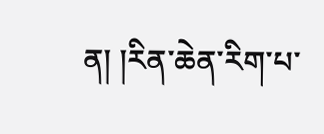ན། །རིན་ཆེན་རིག་པ་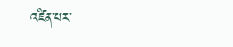འཛིན་པར་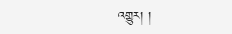འགྱུར། །